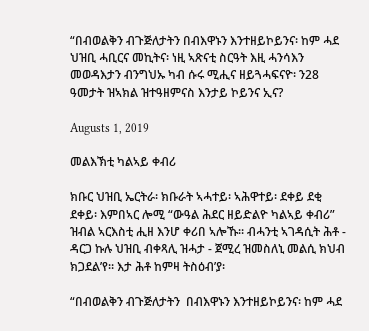“በብወልቅን ብጉጅለታትን በብእዋኑን እንተዘይኮይንና፡ ከም ሓደ ህዝቢ ሓቢርና መኪትና፡ ነዚ ኣጽናቲ ስርዓት እዚ ሓንሳእን መወዳእታን ብንግህኡ ካብ ሱሩ ሚሒና ዘይጓሓፍናዮ፡ ን28 ዓመታት ዝኣክል ዝተዓዘምናስ እንታይ ኮይንና ኢና?

Augusts 1, 2019

መልእኽቲ ካልኣይ ቀብሪ

ክቡር ህዝቢ ኤርትራ፡ ክቡራት ኣሓተይ፡ ኣሕዋተይ፡ ደቀይ ደቂ ደቀይ፡ እምበኣር ሎሚ “ውዓል ሕደር ዘይድልዮ ካልኣይ ቀብሪ”  ዝብል ኣርእስቲ ሒዘ እንሆ ቀሪበ ኣሎኹ። ብሓንቲ ኣገዳሲት ሕቶ - ዳርጋ ኩሉ ህዝቢ ብቀጻሊ ዝሓታ - ጀሚረ ዝመስለኒ መልሲ ክህብ ክጋደል’የ። እታ ሕቶ ከምዛ ትስዕብ’ያ፡

“በብወልቅን ብጉጅለታትን  በብእዋኑን እንተዘይኮይንና፡ ከም ሓደ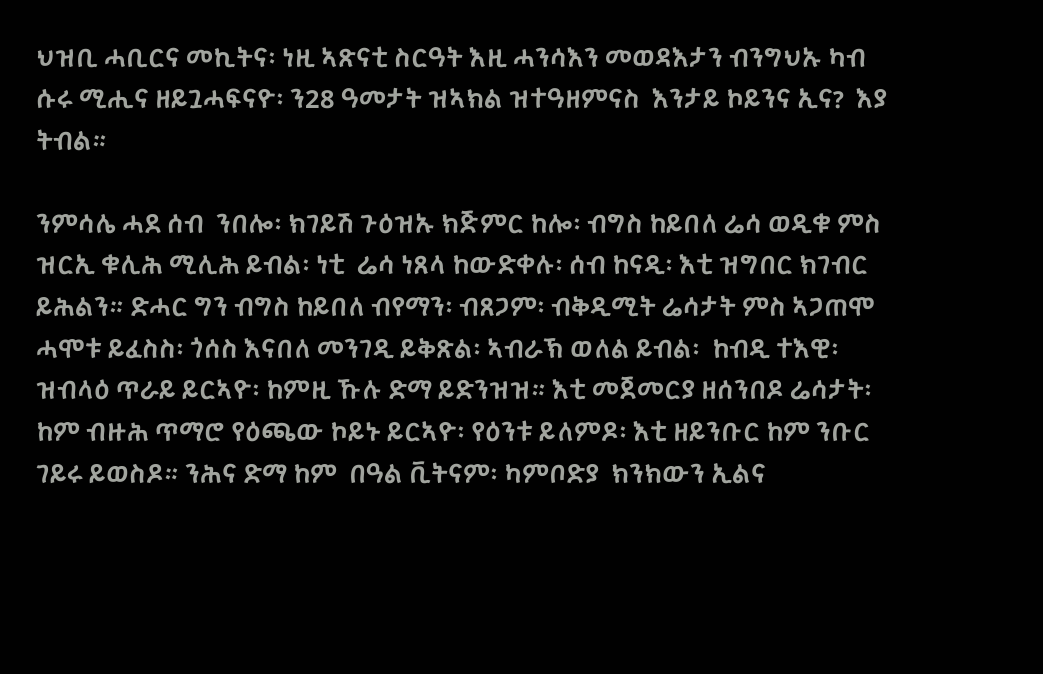ህዝቢ ሓቢርና መኪትና፡ ነዚ ኣጽናቲ ስርዓት እዚ ሓንሳእን መወዳእታን ብንግህኡ ካብ ሱሩ ሚሒና ዘይጓሓፍናዮ፡ ን28 ዓመታት ዝኣክል ዝተዓዘምናስ  እንታይ ኮይንና ኢና?  እያ ትብል።

ንምሳሌ ሓደ ሰብ  ንበሎ፡ ክገይሽ ጉዕዝኡ ክጅምር ከሎ፡ ብግስ ከይበለ ሬሳ ወዲቁ ምስ ዝርኢ ቁሊሕ ሚሊሕ ይብል፡ ነቲ  ሬሳ ነጸላ ከውድቀሉ፡ ሰብ ከናዲ፡ እቲ ዝግበር ክገብር ይሕልን። ድሓር ግን ብግስ ከይበለ ብየማን፡ ብጸጋም፡ ብቅዲሚት ሬሳታት ምስ ኣጋጠሞ ሓሞቱ ይፈስስ፡ ጎሰስ እናበለ መንገዲ ይቅጽል፡ ኣብራኽ ወለል ይብል፡  ከብዲ ተእዊ፡  ዝብላዕ ጥራይ ይርኣዮ፡ ከምዚ ኹሉ ድማ ይድንዝዝ። እቲ መጀመርያ ዘሰንበዶ ሬሳታት፡ ከም ብዙሕ ጥማሮ የዕጫው ኮይኑ ይርኣዮ፡ የዕንቱ ይለምዶ፡ እቲ ዘይንቡር ከም ንቡር ገይሩ ይወስዶ። ንሕና ድማ ከም  በዓል ቪትናም፡ ካምቦድያ  ክንክውን ኢልና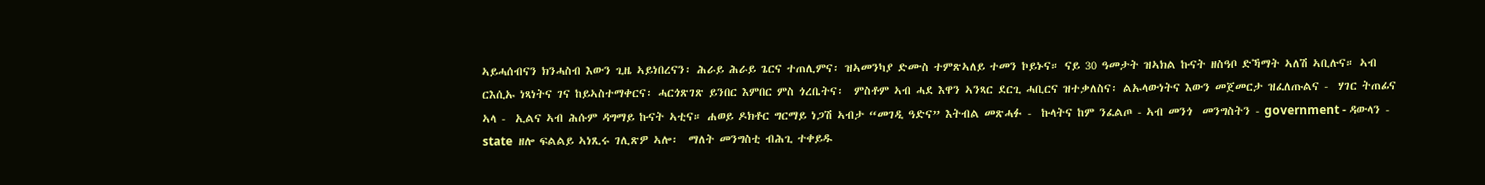ኣይሓሰብናን ክንሓስብ እውን ጊዜ ኣይነበረናን፡ ሕራይ ሕራይ ጌርና ተጠሊምና፡ ዝኣመንካያ ድሙስ ተምጽኣለይ ተመን ኮይኑና። ናይ 30 ዓመታት ዝኣክል ኩናት ዘስዓቦ ድኻማት ኣለሽ ኣቢሉና። ኣብ ርእሲኡ ነጻነትና ገና ከይኣስተማቀርና፡ ሓርጎጽገጽ ይንበር እምበር ምስ ጎረቤትና፡  ምስቶም ኣብ ሓደ እዋን ኣንጻር ደርጊ ሓቢርና ዝተቃለስና፡ ልኡላውነትና እውን መጀመርታ ዝፈለጡልና -  ሃገር ትጠፊና ኣላ -  ኢልና ኣብ ሕሱም ዳግማይ ኩናት ኣቲና። ሐወይ ዶክቶር ግርማይ ነጋሽ ኣብታ “መገዲ ዓድና” እትብል መጽሓፉ -  ኩላትና ከም ንፈልጦ - ኣብ መንጎ  መንግስትን - government - ዳውላን - state  ዘሎ ፍልልይ ኣነጺሩ ገሊጽዎ ኣሎ፡  ማለት መንግስቲ ብሕጊ ተቀይዱ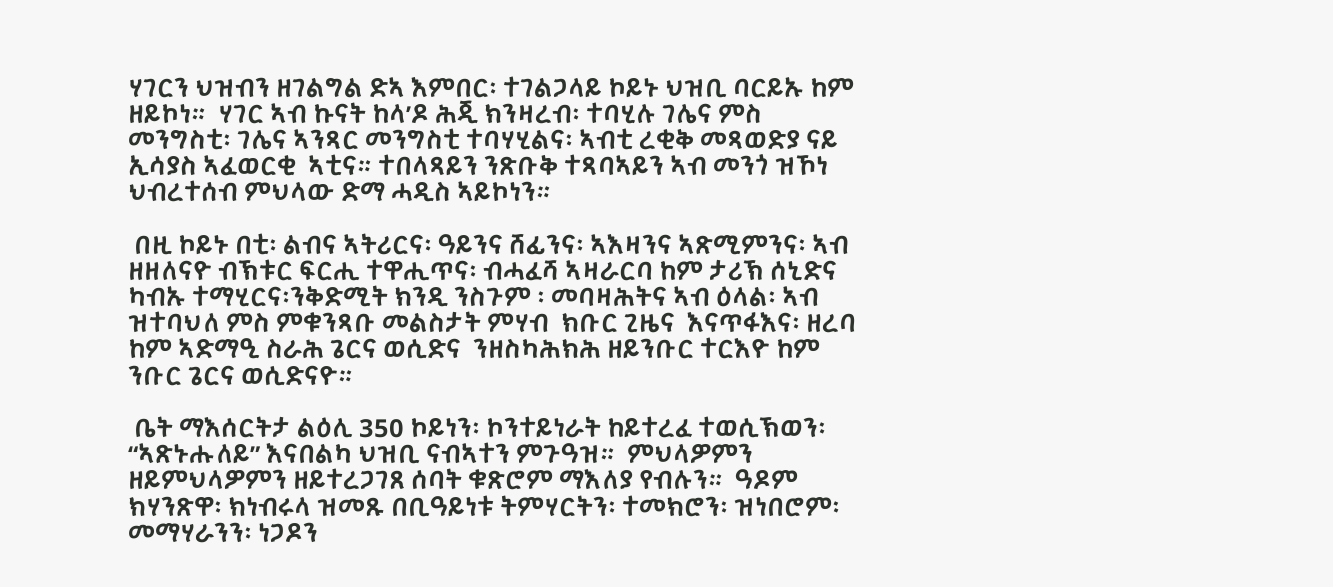ሃገርን ህዝብን ዘገልግል ድኣ እምበር፡ ተገልጋላይ ኮይኑ ህዝቢ ባርይኡ ከም ዘይኮነ።  ሃገር ኣብ ኩናት ከላ’ዶ ሕጂ ክንዛረብ፡ ተባሂሉ ገሌና ምስ መንግስቲ፡ ገሌና ኣንጻር መንግስቲ ተባሃሂልና፡ ኣብቲ ረቂቅ መጻወድያ ናይ ኢሳያስ ኣፈወርቂ  ኣቲና። ተበላጻይን ንጽቡቅ ተጻባኣይን ኣብ መንጎ ዝኾነ ህብረተሰብ ምህላው ድማ ሓዲስ ኣይኮነን።

 በዚ ኮይኑ በቲ፡ ልብና ኣትሪርና፡ ዓይንና ሸፊንና፡ ኣእዛንና ኣጽሚምንና፡ ኣብ ዘዘለናዮ ብኽቱር ፍርሒ ተዋሒጥና፡ ብሓፈሻ ኣዛራርባ ከም ታሪኽ ሰኒድና ካብኡ ተማሂርና፡ንቅድሚት ክንዲ ንስጉም ፡ መባዛሕትና ኣብ ዕላል፡ ኣብ ዝተባህለ ምስ ምቁንጻቡ መልስታት ምሃብ  ክቡር ጊዜና  እናጥፋእና፡ ዘረባ ከም ኣድማዒ ስራሕ ጌርና ወሲድና  ንዘስካሕክሕ ዘይንቡር ተርእዮ ከም ንቡር ጌርና ወሲድናዮ።

 ቤት ማእሰርትታ ልዕሊ 350 ኮይነን፡ ኮንተይነራት ከይተረፈ ተወሲኽወን፡ “ኣጽኑሑለይ” እናበልካ ህዝቢ ናብኣተን ምጉዓዝ።  ምህላዎምን ዘይምህላዎምን ዘይተረጋገጸ ሰባት ቁጽሮም ማእለያ የብሉን።  ዓዶም ክሃንጽዋ፡ ክነብሩላ ዝመጹ በቢዓይነቱ ትምሃርትን፡ ተመክሮን፡ ዝነበሮም፡ መማሃራንን፡ ነጋዶን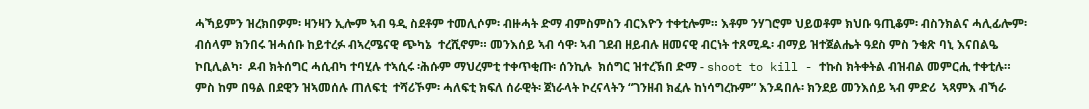ሓኻይምን ዝረክበዎም፡ ዛንዛን ኢሎም ኣብ ዓዲ ስደቶም ተመሊሶም፡ ብዙሓት ድማ ብምስምስን ብርእዮን ተቀቲሎም። እቶም ንሃገሮም ህይወቶም ክህቡ ዓጢቆም፡ ብስንክልና ሓሊፊሎም፡ ብሰላም ክንበሩ ዝሓሰቡ ከይተረፉ ብኣረሜናዊ ጭካኔ  ተረሺኖም። መንእሰይ ኣብ ሳዋ፡ ኣብ ገደብ ዘይብሉ ዘመናዊ ብርነት ተጸሚዱ፡ ብማይ ዝተጀልሔት ዓደስ ምስ ንቁጽ ባኒ እናበልዔ ኮቢሊልካ፡  ዶብ ክትሰግር ሓሲብካ ተባሂሉ ተኣሲሩ ፡ሕሱም ማህረምቲ ተቀጥቂጡ፡ ሰንኪሉ  ክሰግር ዝተረኽበ ድማ - shoot to kill - ተኩስ ክትቀትል ብዝብል መምርሒ ተቀቲሉ።  ምስ ከም በዓል በደዊን ዝኣመሰሉ ጠለፍቲ  ተሻሪኾም፡ ሓለፍቲ ክፍለ ሰራዊት፡ ጀነራላት ኮረናላትን “ገንዘብ ክፈሉ ከነሳግረኩም” እንዳበሉ፡ ክንደይ መንእሰይ ኣብ ምድሪ  ኣጻምእ ብኻራ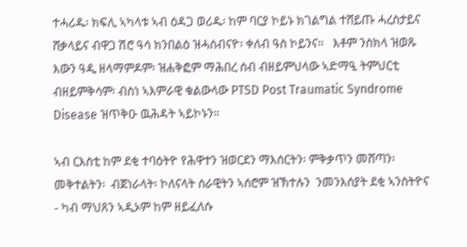ተሓሪዱ፡ ክፍሊ ኣካላቱ ኣብ ዕዳጋ ወሪዱ፡ ከም ባርያ ኮይኑ ክገልግል ተሸይጡ ሓረስታይና ሸቃላይና ብዋጋ ሽሮ ዓሳ ክንበልዕ ዝሓሰብናዮ፡ ቀለብ ዓስ ኮይንና።   እቶም ንስክላ ዝወጹ እውን ዓዲ ዘላማምዶም፡ ዝሐቅፎም ማሕበረ ሰብ ብዘይምህላው ኣድማዒ ትምህርቲ ብዘይምቅሳም፡ ብስነ ኣእምራዊ ቁልውላው PTSD Post Traumatic Syndrome Disease ዝጥቅዑ ዉሕዳት ኣይኮኑን።

ኣብ ርእስቲ ከም ደቂ ተባዕትዮ የሕዋተን ዝወርደን ማእሰርትን፡ ምቅቃጥን መሸጣን፡ መቅተልትን፡  ብጀነራላት፡ ኮለናላት ሰራዊትን ኣሰሮም ዝኽተሉን  ንመንእሰያት ደቂ ኣንስትዮና - ካብ ማህጸን ኣዲኦም ከም ዘይፈለሱ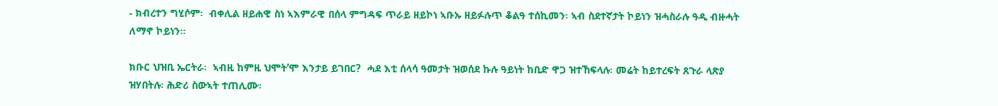- ክብረተን ግሂሶም፡  ብቀሊል ዘይሐዊ ስነ ኣእምራዊ በሰላ ምግዳፍ ጥራይ ዘይኮነ ኣቡኡ ዘይፉሉጥ ቆልዓ ተሰኪመን፡ ኣብ ስደተኛታት ኮይነን ዝሓስራሉ ዓዲ ብዙሓት ለማኖ ኮይነን።

ክቡር ህዝቢ ኤርትራ፡  ኣብዚ ከምዚ ህሞት’ሞ እንታይ ይገበር?  ሓደ እቲ ሰላሳ ዓመታት ዝወሰደ ኩሉ ዓይነት ከቢድ ዋጋ ዝተኸፍላሉ፡ መሬት ከይተረፍት ጸጉራ ላጽያ ዝሃበትሉ፡ ሕድሪ ስውኣት ተጠሊሙ፡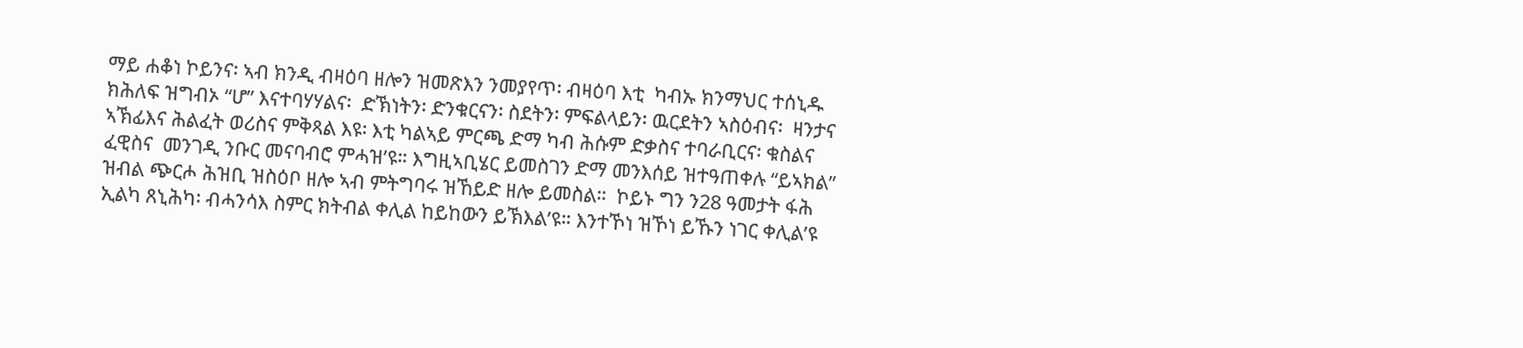ማይ ሐቆነ ኮይንና፡ ኣብ ክንዲ ብዛዕባ ዘሎን ዝመጽእን ንመያየጥ፡ ብዛዕባ እቲ  ካብኡ ክንማህር ተሰኒዱ ክሕለፍ ዝግብኦ “ሆ” እናተባሃሃልና፡  ድኽነትን፡ ድንቁርናን፡ ስደትን፡ ምፍልላይን፡ ዉርደትን ኣስዕብና፡  ዛንታና ኣኽፊእና ሕልፈት ወሪስና ምቅጻል እዩ፡ እቲ ካልኣይ ምርጫ ድማ ካብ ሕሱም ድቃስና ተባራቢርና፡ ቁስልና ፈዊስና  መንገዲ ንቡር መናባብሮ ምሓዝ’ዩ። እግዚኣቢሄር ይመስገን ድማ መንእሰይ ዝተዓጠቀሉ “ይኣክል” ዝብል ጭርሖ ሕዝቢ ዝስዕቦ ዘሎ ኣብ ምትግባሩ ዝኸይድ ዘሎ ይመስል።  ኮይኑ ግን ን28 ዓመታት ፋሕ ኢልካ ጸኒሕካ፡ ብሓንሳእ ስምር ክትብል ቀሊል ከይከውን ይኽእል’ዩ። እንተኾነ ዝኾነ ይኹን ነገር ቀሊል’ዩ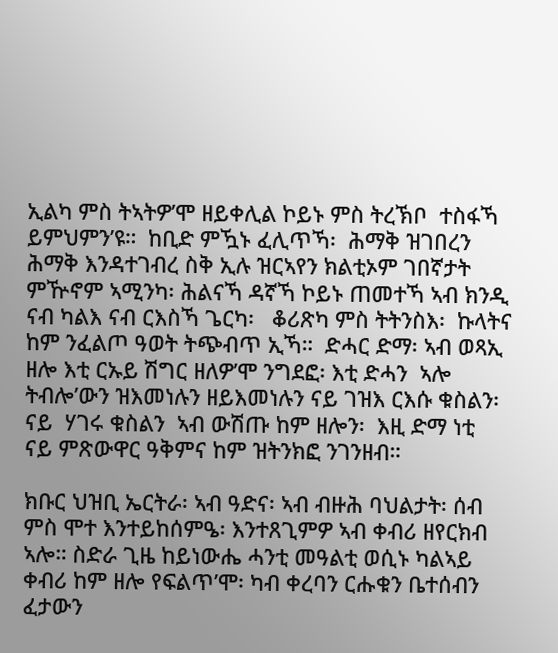ኢልካ ምስ ትኣትዎ’ሞ ዘይቀሊል ኮይኑ ምስ ትረኽቦ  ተስፋኻ ይምህምን’ዩ።  ከቢድ ምዃኑ ፈሊጥኻ፡  ሕማቅ ዝገበረን ሕማቅ እንዳተገብረ ስቅ ኢሉ ዝርኣየን ክልቲኦም ገበኛታት ምዅኖም ኣሚንካ፡ ሕልናኻ ዳኛኻ ኮይኑ ጠመተኻ ኣብ ክንዲ ናብ ካልእ ናብ ርእስኻ ጌርካ፡   ቆሪጽካ ምስ ትትንስእ፡  ኩላትና ከም ንፈልጦ ዓወት ትጭብጥ ኢኻ።  ድሓር ድማ፡ ኣብ ወጻኢ ዘሎ እቲ ርኡይ ሽግር ዘለዎ’ሞ ንግደፎ፡ እቲ ድሓን  ኣሎ ትብሎ’ውን ዝእመነሉን ዘይእመነሉን ናይ ገዝእ ርእሱ ቁስልን፡ ናይ  ሃገሩ ቁስልን  ኣብ ውሽጡ ከም ዘሎን፡  እዚ ድማ ነቲ  ናይ ምጽውዋር ዓቅምና ከም ዝትንክፎ ንገንዘብ።

ክቡር ህዝቢ ኤርትራ፡ ኣብ ዓድና፡ ኣብ ብዙሕ ባህልታት፡ ሰብ ምስ ሞተ እንተይከሰምዔ፡ እንተጸጊምዎ ኣብ ቀብሪ ዘየርክብ ኣሎ። ስድራ ጊዜ ከይነውሔ ሓንቲ መዓልቲ ወሲኑ ካልኣይ ቀብሪ ከም ዘሎ የፍልጥ’ሞ፡ ካብ ቀረባን ርሑቁን ቤተሰብን ፈታውን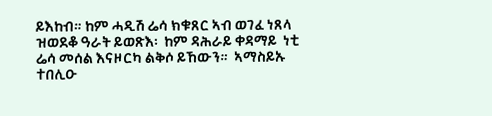ይእከብ። ከም ሓዲሽ ሬሳ ክቁጸር ኣብ ወገፈ ነጸላ ዝወደቆ ዓራት ይወጽእ፡  ከም ዳሕራይ ቀዳማይ  ነቲ ሬሳ መሰል እናዞርካ ልቅሶ ይኸውን።  ኣማስይኡ ተበሊዑ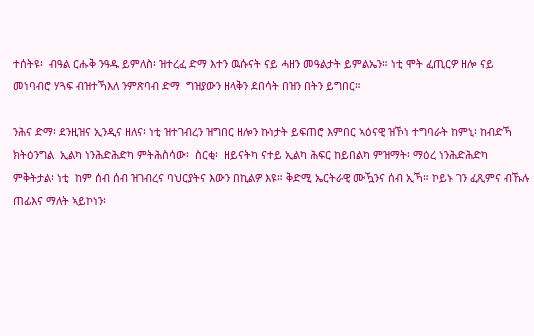ተሰትዩ፡  ብዓል ርሑቅ ንዓዱ ይምለስ፡ ዝተረፈ ድማ እተን ዉሱናት ናይ ሓዘን መዓልታት ይምልኤን። ነቲ ሞት ፈጢርዎ ዘሎ ናይ መነባብሮ ሃጓፍ ብዝተኻእለ ንምጽባብ ድማ  ግዝያውን ዘላቅን ደበሳት በዝን በትን ይግበር።

ንሕና ድማ፡ ደንዚዝና ኢንዲና ዘለና፡ ነቲ ዝተገብረን ዝግበር ዘሎን ኩነታት ይፍጠሮ እምበር ኣዕናዊ ዝኾነ ተግባራት ከምኒ፡ ከብድኻ ክትዕንግል  ኢልካ ነንሕድሕድካ ምትሕስሳው፡  ስርቂ፡  ዘይናትካ ናተይ ኢልካ ሕፍር ከይበልካ ምዝማት፡ ማዕረ ነንሕድሕድካ ምቅትታል፡ ነቲ  ከም ሰብ ሰብ ዝገብረና ባህርያትና እውን በኪልዎ እዩ። ቅድሚ ኤርትራዊ ሙዃንና ሰብ ኢኻ። ኮይኑ ገን ፈጺምና ብኹሉ ጠፊእና ማለት ኣይኮነን፡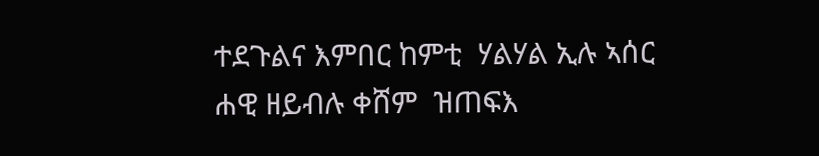ተደጉልና እምበር ከምቲ  ሃልሃል ኢሉ ኣሰር ሐዊ ዘይብሉ ቀሸም  ዝጠፍእ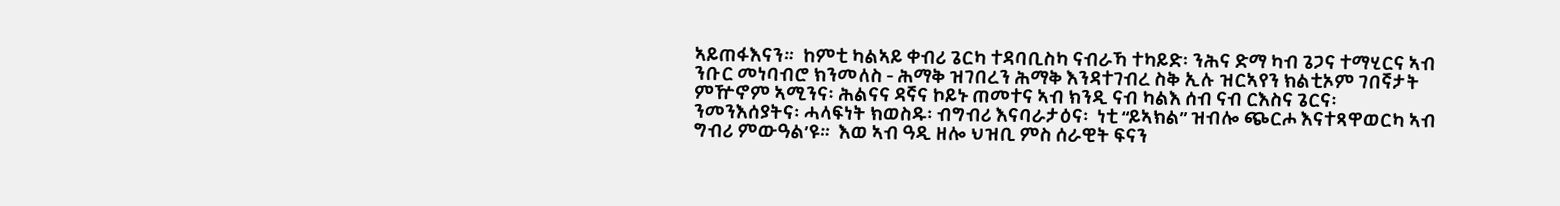ኣይጠፋእናን።  ከምቲ ካልኣይ ቀብሪ ጌርካ ተዳባቢስካ ናብራኻ ተካይድ፡ ንሕና ድማ ካብ ጌጋና ተማሂርና ኣብ  ንቡር መነባብሮ ክንመለስ - ሕማቅ ዝገበረን ሕማቅ እንዳተገብረ ስቅ ኢሉ ዝርኣየን ክልቲኦም ገበኛታት ምዅኖም ኣሚንና፡ ሕልናና ዳኛና ኮይኑ ጠመተና ኣብ ክንዲ ናብ ካልእ ሰብ ናብ ርእስና ጌርና፡ ንመንእሰያትና፡ ሓላፍነት ክወስዱ፡ ብግብሪ እናባራታዕና፡  ነቲ “ይኣክል” ዝብሎ ጭርሖ እናተጻዋወርካ ኣብ  ግብሪ ምውዓል’ዩ።  እወ ኣብ ዓዲ ዘሎ ህዝቢ ምስ ሰራዊት ፍናን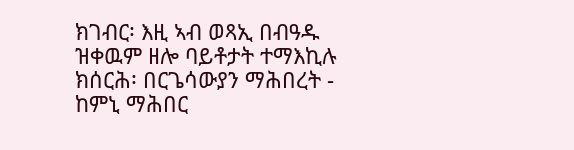ክገብር፡ እዚ ኣብ ወጻኢ በብዓዱ ዝቀዉም ዘሎ ባይቶታት ተማእኪሉ ክሰርሕ፡ በርጌሳውያን ማሕበረት -  ከምኒ ማሕበር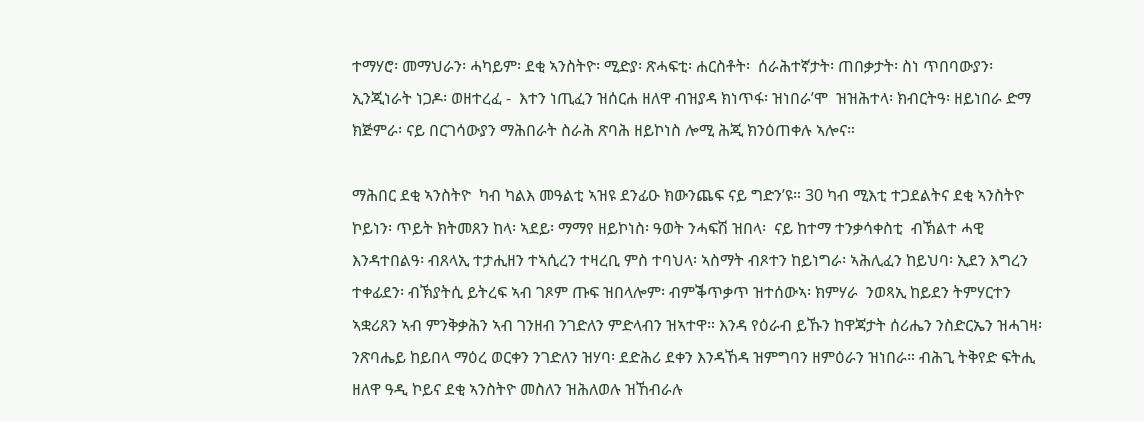ተማሃሮ፡ መማህራን፡ ሓካይም፡ ደቂ ኣንስትዮ፡ ሚድያ፡ ጽሓፍቲ፡ ሐርስቶት፡  ሰራሕተኛታት፡ ጠበቃታት፡ ስነ ጥበባውያን፡ ኢንጂነራት ነጋዶ፡ ወዘተረፈ -  እተን ነጢፈን ዝሰርሐ ዘለዋ ብዝያዳ ክነጥፋ፡ ዝነበራ’ሞ  ዝዝሕተላ፡ ክብርትዓ፡ ዘይነበራ ድማ ክጅምራ፡ ናይ በርገሳውያን ማሕበራት ስራሕ ጽባሕ ዘይኮነስ ሎሚ ሕጂ ክንዕጠቀሉ ኣሎና።

ማሕበር ደቂ ኣንስትዮ  ካብ ካልእ መዓልቲ ኣዝዩ ደንፊዑ ክውንጨፍ ናይ ግድን’ዩ። 30 ካብ ሚእቲ ተጋደልትና ደቂ ኣንስትዮ ኮይነን፡ ጥይት ክትመጸን ከላ፡ ኣደይ፡ ማማየ ዘይኮነስ፡ ዓወት ንሓፍሽ ዝበላ፡  ናይ ከተማ ተንቃሳቀስቲ  ብኽልተ ሓዊ እንዳተበልዓ፡ ብጸላኢ ተታሒዘን ተኣሲረን ተዛረቢ ምስ ተባህላ፡ ኣስማት ብጾተን ከይነግራ፡ ኣሕሊፈን ከይህባ፡ ኢደን እግረን ተቀፊደን፡ ብኽያትሲ ይትረፍ ኣብ ገጾም ጡፍ ዝበላሎም፡ ብምቕጥቃጥ ዝተሰውኣ፡ ክምሃራ  ንወጻኢ ከይደን ትምሃርተን ኣቋሪጸን ኣብ ምንቅቃሕን ኣብ ገንዘብ ንገድለን ምድላብን ዝኣተዋ። እንዳ የዕራብ ይኹን ከዋጃታት ሰሪሔን ንስድርኤን ዝሓገዛ፡ ንጽባሔይ ከይበላ ማዕረ ወርቀን ንገድለን ዝሃባ፡ ደድሕሪ ደቀን እንዳኸዳ ዝምግባን ዘምዕራን ዝነበራ። ብሕጊ ትቅየድ ፍትሒ ዘለዋ ዓዲ ኮይና ደቂ ኣንስትዮ መስለን ዝሕለወሉ ዝኸብራሉ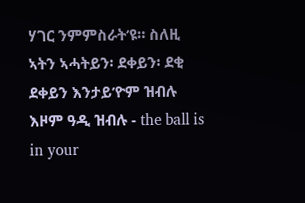ሃገር ንምምስራት’ዩ። ስለዚ ኣትን ኣሓትይን፡ ደቀይን፡ ደቂ ደቀይን እንታይ’ዮም ዝብሉ እዞም ዓዲ ዝብሉ - the ball is in your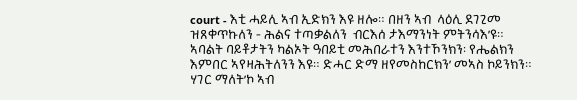court - እቲ ሓይሊ ኣብ ኢድክን እዩ ዘሎ። በዘን ኣብ  ላዕሊ ደገጊመ ዝጸቀጥኩለን - ሕልና ተጣቃልለን  ብርእሰ ታእማንነት ምትንሳእ’ዩ። ኣባልት ባይቶታትን ካልኦት ዓበይቲ መሕበራተን እንተኾንክን፡ የሔልክን እምበር ኣየዛሕትለንን እዩ። ድሓር ድማ ዘየመስከርክን’ መኣስ ኮይንክን።  ሃገር ማለት’ኮ ኣብ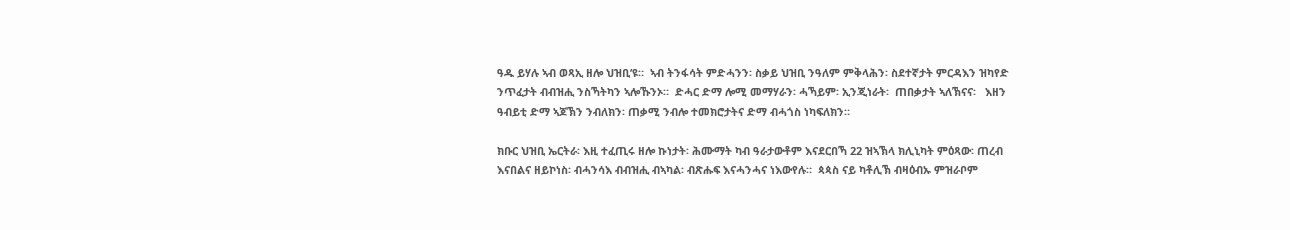ዓዱ ይሃሉ ኣብ ወጻኢ ዘሎ ህዝቢ’ዩ።  ኣብ ትንፋሳት ምድሓንን፡ ስቃይ ህዝቢ ንዓለም ምቅላሕን፡ ስደተኛታት ምርዳእን ዝካየድ ንጥፈታት ብብዝሒ ንስኻትካን ኣሎኹንኦ።  ድሓር ድማ ሎሚ መማሃራን፡ ሓኻይም፡ ኢንጂነራት፡  ጠበቃታት ኣለኽናና፡   እዘን ዓብይቲ ድማ ኣጆኽን ንብለክን፡ ጠቃሚ ንብሎ ተመክሮታትና ድማ ብሓጎስ ነካፍለክን።

ክቡር ህዝቢ ኤርትራ፡ እዚ ተፈጢሩ ዘሎ ኩነታት፡ ሕሙማት ካብ ዓራታውቶም እናደርበኻ 22 ዝኣኽላ ክሊኒካት ምዕጻው፡ ጠረብ እናበልና ዘይኮነስ፡ ብሓንሳእ ብብዝሒ ብኣካል፡ ብጽሑፍ እናሓንሓና ነእውየሉ።  ጳጳስ ናይ ካቶሊኽ ብዛዕብኡ ምዝራቦም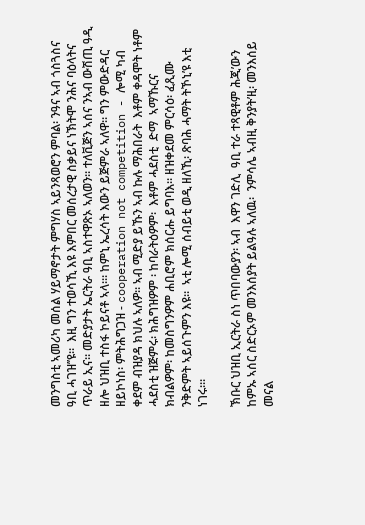መንግስቲ ኣመሪካ መሰል ሃይማኖታት ምግሃስ ኣይንጻወሮን ምባል፡ ንዓና ኣብ ጎስጓስና ዓቢ ሓገዝ’’ዩ።  እዚ ግን ተወሳኺ እዩ እምበር መሰረታዊ ስቃይና ነኽትሞ ንሕና ባዕላትና ጥራይ ኢና። መድያታት ኤርትራ ዓቢ ኣስተዋጽኦ ኣለወን። ተለቪጅን ኣሰና ንኣብ ውሽጢ ዓዲ ዘሎ ህዝቢ ተስፋ ኮይናቶ ኣላ፡። ከምኒ ኤረሳት እውን ይጅምራ ኣለዋ። ግን ምውድዳር ዘይኮነስ፡ ምትሕግጋዝ - cooperation not competition - ሎሚ ካብ ቀደም ብዝያዳ ክህሉ ኣለዎ። ኣብ ሚድያ ይኹን ኣብ ኩሉ ማሕበራት  እቶም ቀዳሞት ነቶም  ሓደስቲ ዝጅምሩ፡ ክሕግዝዎም ፡ ከባራትዕዎም፡  እቶም ሓደስቲ  ድማ  ኣማኹርና ክብልዎም፡ ከመስግንዎም ሐቢሮም ክሰርሑ ይግባእ። ዘዝቀደመ ምርሳዕ፡ ፈጺሙ ንቅድምት ኣይሰጉምን እዩ።  ኣቲ ሎሚ ሰብይቲ ወዲ ዘለኺ፡ ጽባሕ ሓማት ትኾኒ’ዩ እቲ ነገሩ።፡

ኽቡር ህዝቢ ኢርትራ ስነ ጥበባውያን፡ ኣብ  እዋን ገድሊ  ዓቢ ተራ ተጻዊቶም ሕጂ’ውን ከምኡ ኣሰር ስድርኦም መንእሰያት ይልዓሉ ኣለዉ፡  ንምሳሌ ኣብዚ ቅንያት’ዚ፡ መንእሰይ መናል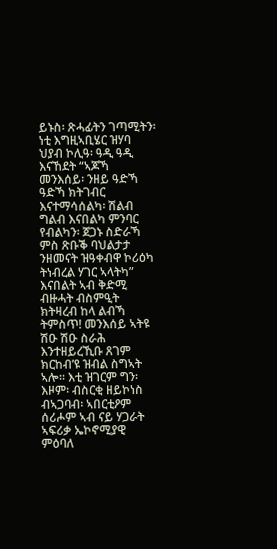ይኑስ፡ ጽሓፊትን ገጣሚትን፡ ነቲ እግዚኣቢሄር ዝሃባ ህያብ ኮሊዓ፡ ዓዲ ዓዲ እናኸደት “ኣጆኻ መንእሰይ፡ ንዘይ ዓድኻ ዓድኻ ክትገብር እናተማሳሰልካ፡ ሽልብ ግልብ እናበልካ ምንባር የብልካን፡ ጀጋኑ ስድራኻ ምስ ጽቡቕ ባህልታታ ንዘመናት ዝዓቀብዋ ኮሪዕካ ትነብረል ሃገር ኣላትካ”  እናበልት ኣብ ቅድሚ ብዙሓት ብስምዒት ክትዛረብ ከላ ልብኻ ትምስጥ! መንእሰይ ኣትዩ ሽዑ ሽዑ ስራሕ እንተዘይረኺቡ ጸገም ክርከብ’ዩ ዝብል ስግኣት ኣሎ። እቲ ዝገርም ግን፡ እዞም፡ ብስርቂ ዘይኮነስ ብኣጋባብ፡ ኣበርቲዖም ሰሪሖም ኣብ ናይ ሃጋራት ኣፍሪቃ ኤኮኖሚያዊ  ምዕባለ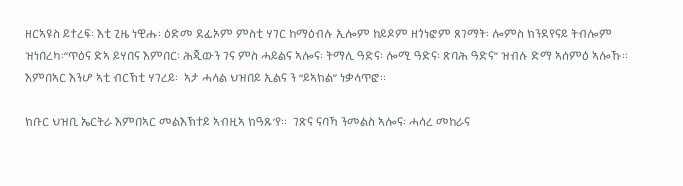ዘርኣዩስ ይተረፍ፡ እቲ ጊዜ ነዊሑ፡ ዕድመ ደፊኦም ምስቲ ሃገር ከማዕብሉ ኢሎም ከይዶም ዘጎነፎም ጸገማት፡ ሎምስ ክንደየናይ ትብሎም ዝነበረካ፡”ጥዕና ድኣ ይሃበና እምበር፡ ሕጂውን ገና ምስ ሓይልና ኣሎና፡ ትማሊ ዓድና፡ ሎሚ ዓድና፡ ጽባሕ ዓድና” ዝብሉ ድማ ኣሰምዕ ኣሎኹ። እምበኣር እንሆ ኣቲ ብርኽቲ ሃገረይ፡  ኣታ ሓላል ህዝበይ ኢልና ን “ይኣክል” ነቃላጥፎ።

ክቡር ህዝቢ ኤርትራ እምበኣር መልእኽተይ ኣብዚኣ ክዓጹ’የ።  ገጽና ናባኻ ንመልስ ኣሎና፡ ሓሳረ መከራና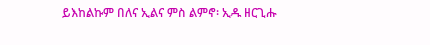ይእከልኩም በለና ኢልና ምስ ልምኖ፡ ኢዱ ዘርጊሑ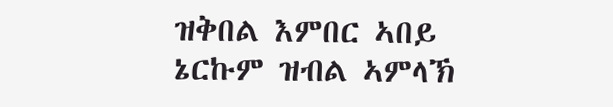ዝቅበል እምበር ኣበይ ኔርኩም ዝብል ኣምላኽ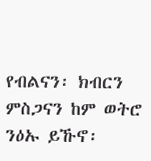የብልናን፡ ክብርን ምስጋናን ከም ወትሮ ንዕኡ ይኹኖ፡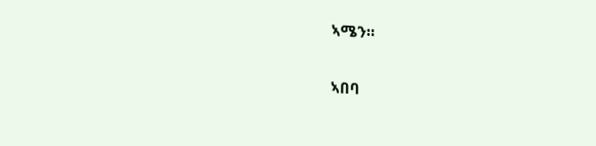ኣሜን።

ኣበባ